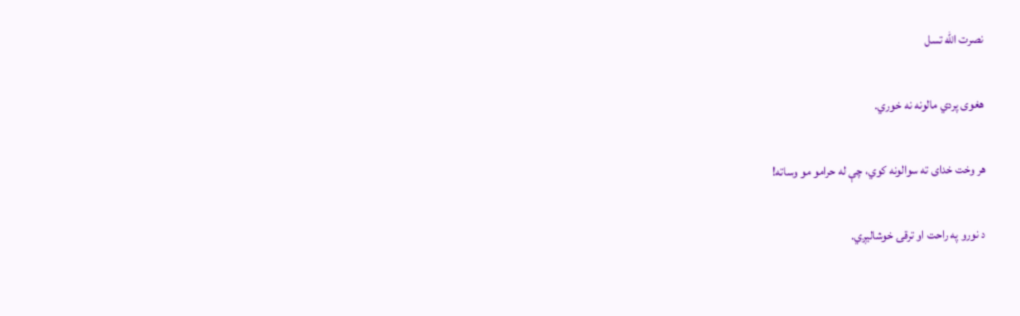نصرت الله تسل

هغوی پردي مالونه نه خوري.

هر وخت خدای ته سوالونه کوي، چې له حرامو مو وساته!

د نورو په راحت او ترقۍ خوشالیږي.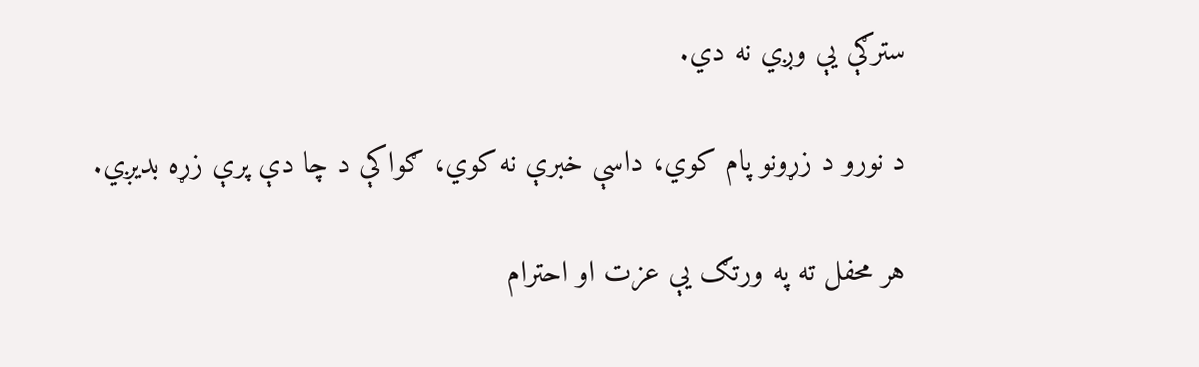سترګې یې وږي نه دي.

د نورو د زړونو پام کوي، داسې خبرې نه کوي، ګواکې د چا دې پرې زړه بدیږي.

هر محفل ته په ورتګ یې عزت او احترام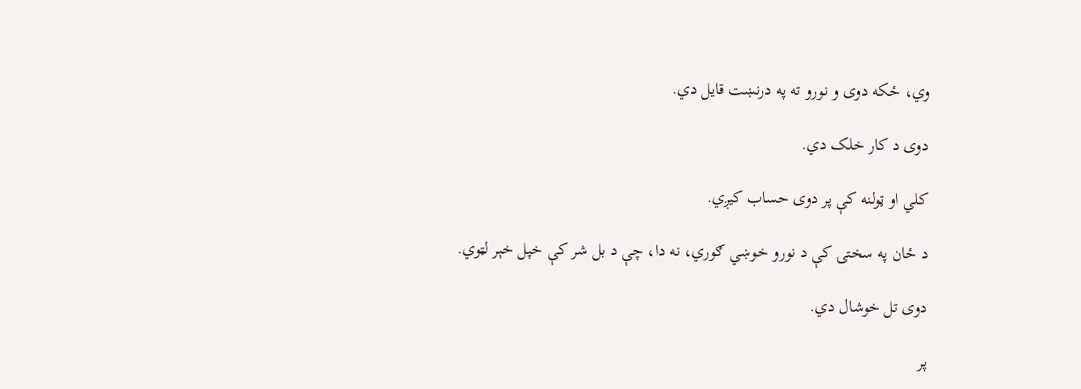وي، ځکه دوی و نورو ته په درنښت قایل دي.

دوی د کار خلک دي.

کلي او ټولنه کې پر دوی حساب کیږي.

د ځان په سختۍ کې د نورو خوښي ګوري، نه دا، چې د بل شر کې خپل خېر لټوي.

دوی تل خوشال دي.

پر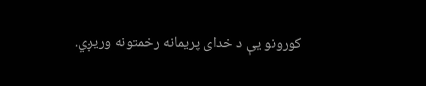کورونو يې د خدای پریمانه رخمتونه وریږي.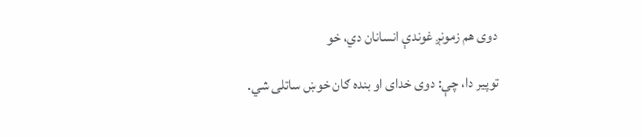دوی هم زمونږ غوندې انسانان دي، خو

توپیر دا، چې: دوی خدای او بنده ګان خوښ ساتلی شي.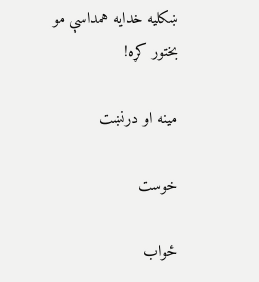ښکلیه خدایه همداسې مو بختور کړه!

مینه او درنښت

خوست

ځواب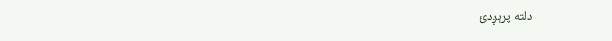دلته پرېږدئ